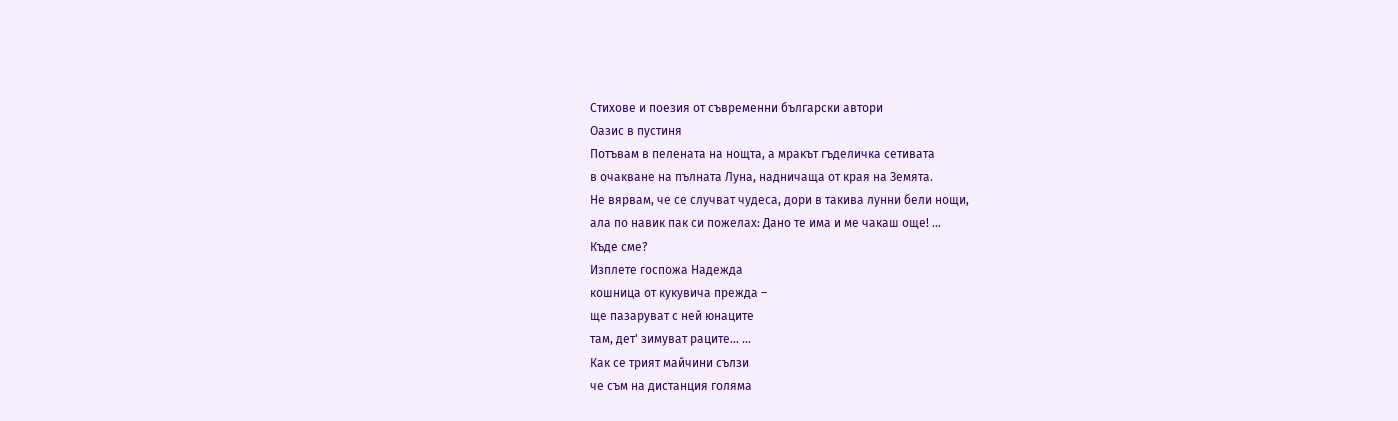Стихове и поезия от съвременни български автори
Оазис в пустиня
Потъвам в пелената на нощта, а мракът гъделичка сетивата
в очакване на пълната Луна, надничаща от края на Земята.
Не вярвам, че се случват чудеса, дори в такива лунни бели нощи,
ала по навик пак си пожелах: Дано те има и ме чакаш още! ...
Къде сме?
Изплете госпожа Надежда
кошница от кукувича прежда –
ще пазаруват с ней юнаците
там, дет' зимуват раците… ...
Как се трият майчини сълзи
че съм на дистанция голяма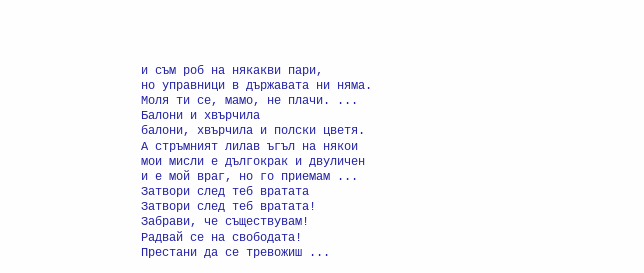и съм роб на някакви пари,
но управници в държавата ни няма.
Моля ти се, мамо, не плачи. ...
Балони и хвърчила
балони, хвърчила и полски цветя.
А стръмният лилав ъгъл на някои
мои мисли е дългокрак и двуличен
и е мой враг, но го приемам ...
Затвори след теб вратата
Затвори след теб вратата!
Забрави, че съществувам!
Радвай се на свободата!
Престани да се тревожиш ...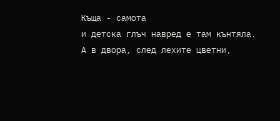Къща - самота
и детска глъч навред е там кънтяла.
А в двора, след лехите цветни,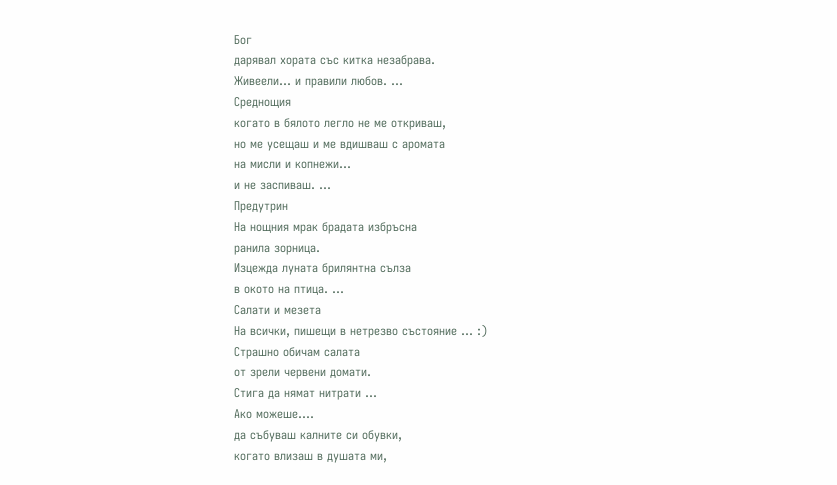Бог
дарявал хората със китка незабрава.
Живеели... и правили любов. ...
Среднощия
когато в бялото легло не ме откриваш,
но ме усещаш и ме вдишваш с аромата
на мисли и копнежи...
и не заспиваш. ...
Предутрин
На нощния мрак брадата избръсна
ранила зорница.
Изцежда луната брилянтна сълза
в окото на птица. ...
Салати и мезета
На всички, пишещи в нетрезво състояние ... :)
Страшно обичам салатa
от зрели червени домати.
Стига да нямат нитрати ...
Ако можеше....
да събуваш калните си обувки,
когато влизаш в душата ми,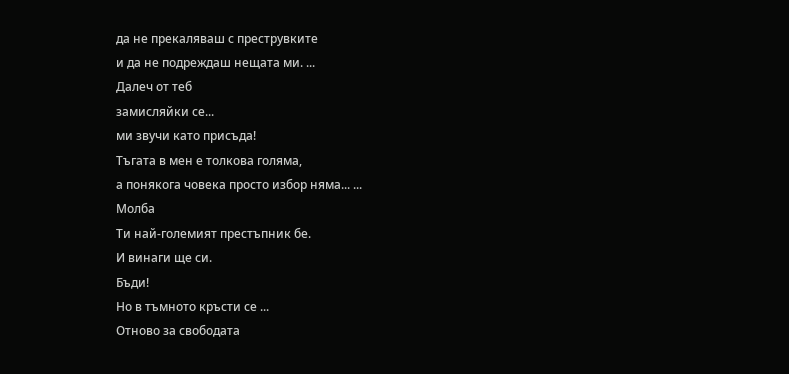да не прекаляваш с преструвките
и да не подреждаш нещата ми. ...
Далеч от теб
замисляйки се...
ми звучи като присъда!
Тъгата в мен е толкова голяма,
а понякога човека просто избор няма... ...
Молба
Ти най-големият престъпник бе.
И винаги ще си.
Бъди!
Но в тъмното кръсти се ...
Отново за свободата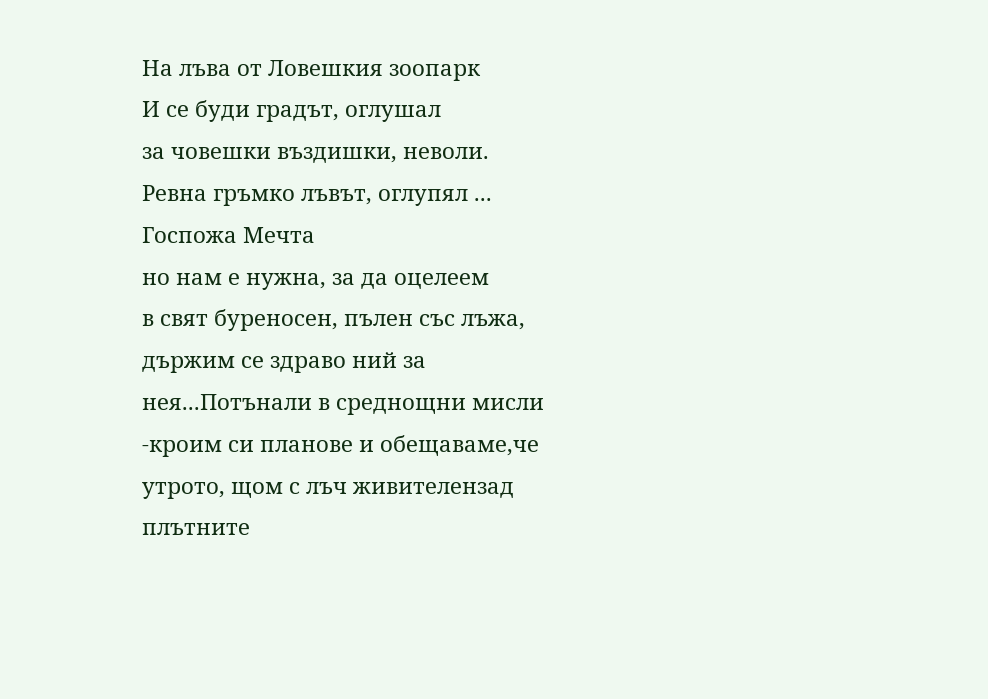На лъва от Ловешкия зоопарк
И се буди градът, оглушал
за човешки въздишки, неволи.
Ревна гръмко лъвът, оглупял ...
Госпожа Мечта
но нам е нужна, за да оцелеем
в свят буреносен, пълен със лъжа,
държим се здраво ний за нея...Потънали в среднощни мисли -кроим си планове и обещаваме,че утрото, щом с лъч живителензад плътните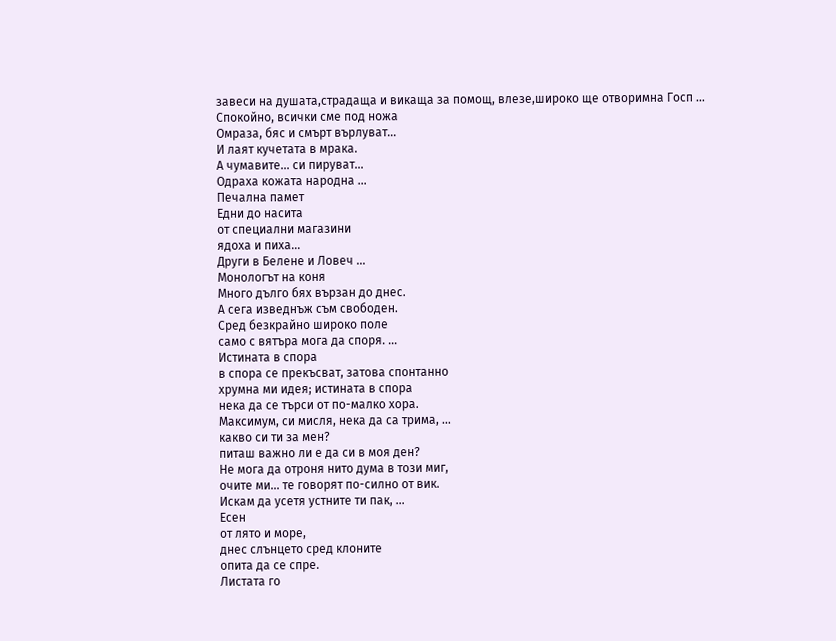завеси на душата,страдаща и викаща за помощ, влезе,широко ще отворимна Госп ...
Спокойно, всички сме под ножа
Омраза, бяс и смърт върлуват...
И лаят кучетата в мрака.
А чумавите... си пируват...
Одраха кожата народна ...
Печална памет
Едни до насита
от специални магазини
ядоха и пиха...
Други в Белене и Ловеч ...
Монологът на коня
Много дълго бях вързан до днес.
А сега изведнъж съм свободен.
Сред безкрайно широко поле
само с вятъра мога да споря. ...
Истината в спора
в спора се прекъсват, затова спонтанно
хрумна ми идея; истината в спора
нека да се търси от по-малко хора.
Максимум, си мисля, нека да са трима, ...
какво си ти за мен?
питаш важно ли е да си в моя ден?
Не мога да отроня нито дума в този миг,
очите ми... те говорят по-силно от вик.
Искам да усетя устните ти пак, ...
Есен
от лято и море,
днес слънцето сред клоните
опита да се спре.
Листата го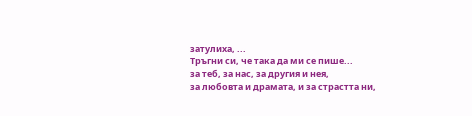затулиха, ...
Тръгни си, че така да ми се пише...
за теб, за нас, за другия и нея,
за любовта и драмата, и за страстта ни,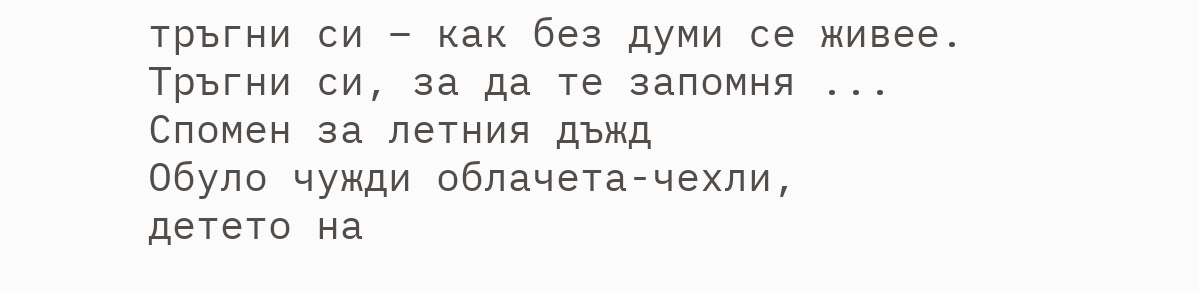тръгни си – как без думи се живее.
Тръгни си, за да те запомня ...
Спомен за летния дъжд
Обуло чужди облачета-чехли,
детето на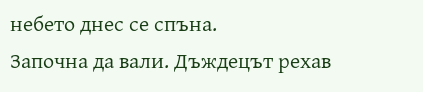небето днес се спъна.
Започна да вали. Дъждецът рехав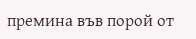премина във порой от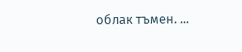облак тъмен. ...